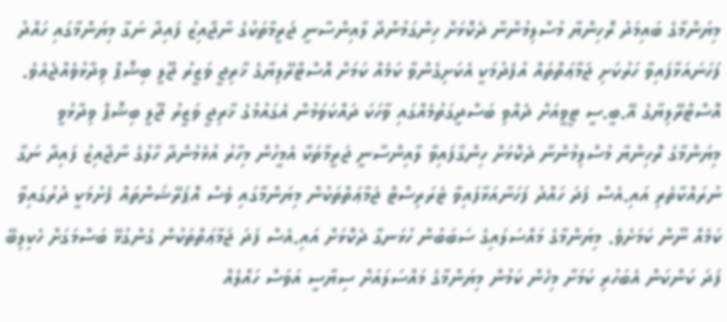މިޔަންމާގެ ބައިމަދު ރޮހިންޔާ މުސްލިމުންނާ ދެކޮޅަށް ހިންގަމުންދާ ލާއިންސާނީ ޖަރީމާތަކުގެ ނާޖާއިޒު ފައިދާ ނަގާ މިޔަންމާގައި ހައްދު ފަހަނައަޅާފައިވާ ހަރުކަށި ޖަމާޢަތްތައް އުފެދުމަކީ އެކަށިގެންވާ ކަމެއް ކަމަށް އޮސްޓްރޭލިޔާގެ ޚާރިޖީ ވަޒީރު ޖޫލީ ބިޝޮޕް ވިދާޅުވެއްޖެއެވެ.
އޮސްޓްރޭލިޔާގެ އޭ.ބީ.ސީ ޓީވީއަށް ދެއްވި ބަސްދީގަތުމެއްގައި ވާހަކަ ދައްކަވަމުން އެގައުމުގެ ޚާރިޖީ ވަޒީރު ޖޫލީ ބިޝޮޕް ވިދާޅުވީ މިޔަންމާގެ ރޮހިންޔާ މުސްލިމުންނާ ދެކޮޅަށް ހިންގާފައިވާ ލާއިންސާނީ ޖަރީމާތަކާ އެމީހުން މިހާރު އުޅެމުންދާ ހާލުގެ ނާޖާއިޒު ފައިދާ ނަގާ ނުރައްކާތެރި އައި.އެސް ފަދަ ހައްދު ފަހަނާއަޅާފައިވާ ޓެރަރިސްޓް ޖަމާޢަތްތަކުން މިޔަންމާގައި ވެސް އޮޕަރޭޝަންތައް ފެށުމަކީ ދުރުގައިވާ ކަމެއް ނޫން ކަމަށެވެ. މިޔަންމާގެ މައްސަލައިގެ ސަބަބުން ހުޅަނގާ ދެކޮޅަށް އައި.އެސް ފަދަ ޖަމާޢަތްތަކުން ގެންގުޅޭ ބަސްމަގަށް ހެކިލިބޭ ފަދަ ކަންކަން އެބަހުރި ކަމަށާ މިހެން ކަމުން މިޔަންމާގެ މައްސަލައަށް ސިޔާސީ އަވަސް ހައްލެއް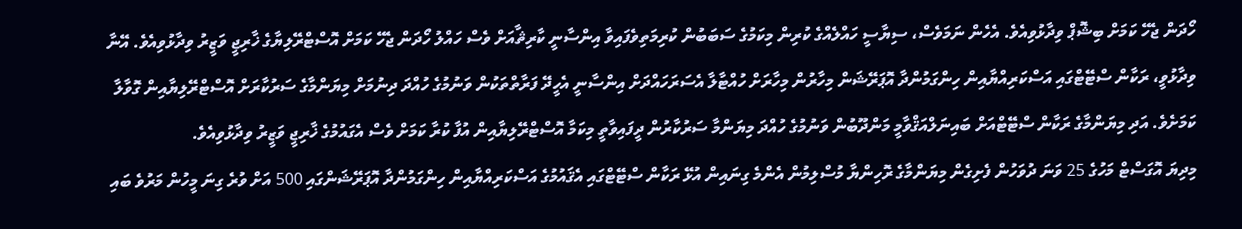ހޯދަން ޖެހޭ ކަމަށް ބިޝޮޕް ވިދާޅުވިއެވެ. އެހެން ނަމަވެސް، ސިޔާސީ ހައްލެއްގެ ކުރިން މިކަމުގެ ސަބަބުން ކުރިމަތިވެފައިވާ އިންސާނީ ކާރިޘާއަށް ވެސް ހައްލު ހޯދަން ޖެހޭ ކަމަށް އޮސްޓްރޭލިޔާގެ ޚާރިޖީ ވަޒީރު ވިދާޅުވިއެވެ. އޭނާ ވިދާޅުވީ، ރަކާން ސްޓޭޓްގައި އަސްކަރިއްޔާއިން ހިންގަމުންދާ އޮޕަރޭޝަން މިހާރުން މިހާރަށް ހުއްޓާލާ އެސަރަހައްދަށް އިންސާނީ އެހީދޭ ފަރާތްތަކުން ވަނުމުގެ ހުއްދަ ދިނުމަށް މިޔަންމާގެ ސަރުކާރަށް އޮސްޓްރޭލިޔާއިން ގޮވާލާ ކަމަށެވެ. އަދި މިޔަންމާގެ ރަކާން ސްޓޭޓްއަށް ބައިނަލްއަޤްވާމީ މަންދޫބުން ވަނުމުގެ ހުއްދަ މިޔަންމާ ސަރުކާރުން ދީފައިވާތީ މިކަމާ އޮސްޓްރޭލިޔާއިން އުފާ ކުރާ ކަމަށް ވެސް އެގައުމުގެ ޚާރިޖީ ވަޒީރު ވިދާޅުވިއެވެ.
މިދިޔަ އޮގަސްޓް މަހުގެ 25 ވަނަ ދުވަހުން ފެށިގެން މިޔަންމާގެ ރޮހިންޔާ މުސްލިމުން އެންމެ ގިނައިން އުޅޭ ރަކާން ސްޓޭޓްގައި އެޤައުމުގެ އަސްކަރިއްޔާއިން ހިންގަމުންދާ އޮޕަރޭޝަންގައި 500 އަށް ވުރެ ގިނަ މީހުން މަރުވެ ބައި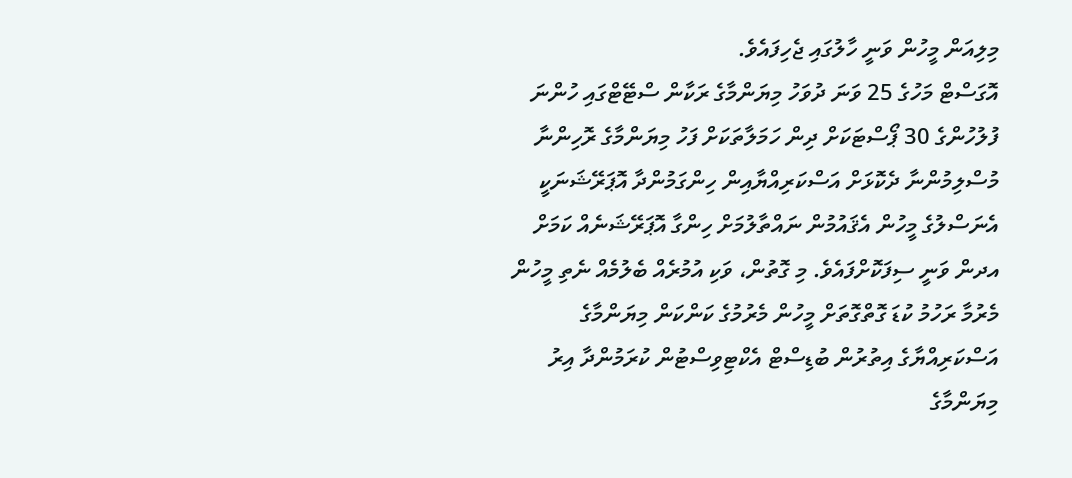މިލިއަން މީހުން ވަނީ ހާލުގައި ޖެހިފައެވެ.
އޮގަސްޓް މަހުގެ 25 ވަނަ ދުވަހު މިޔަންމާގެ ރަކާން ސްޓޭޓްގައި ހުންނަ ފުލުހުންގެ 30 ޕޯސްޓަކަށް ދިން ހަމަލާތަކަށް ފަހު މިޔަންމާގެ ރޮހިންނާ މުސްލިމުންނާ ދެކޮޅަށް އަސްކަރިއްޔާއިން ހިންގަމުންދާ އޮޕަރޭޝަނަކީ އެނަސްލުގެ މީހުން އެޤައުމުން ނައްތާލުމަށް ހިންގާ އޮޕަރޭޝަނެއް ކަމަށް އދން ވަނީ ސިފަކޮށްފައެވެ. މި ގޮތުން، ވަކި އުމުރެއް ބެލުމެއް ނެތި މީހުން މެރުމާ ރަހުމު ކުޑަ ގޮތްގޮތަށް މީހުން މެރުމުގެ ކަންކަން މިޔަންމާގެ އަސްކަރިއްޔާގެ އިތުރުން ބުޑިސްޓް އެކްޓިވިސްޓުން ކުރަމުންދާ އިރު މިޔަންމާގެ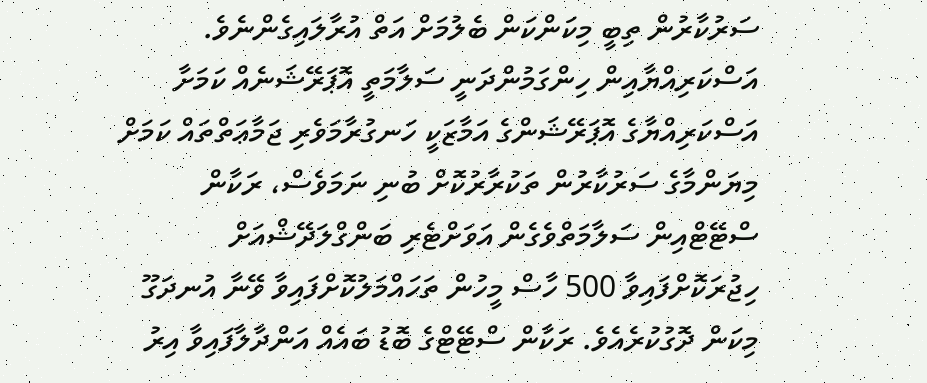ސަރުކާރުން ތިބީ މިކަންކަން ބެލުމަށް އަތް އުރާލައިގެންނެވެ.
އަސްކަރިއްޔާއިން ހިންގަމުންދަނީ ސަލާމަތީ އޮޕަރޭޝަނެއް ކަމަށާ އަސްކަރިއްޔާގެ އޮޕަރޭޝަންގެ އަމާޒަކީ ހަނގުރާމަވެރި ޖަމާޢަތްތައް ކަމަށް މިޔަންމާގެ ސަރުކާރުން ތަކުރާރުކޮށް ބުނި ނަމަވެސް، ރަކާން ސްޓޭޓްއިން ސަލާމަތްވެގެން އަވަށްޓެރި ބަންގްލަދޭޝްއަށް ހިޖުރަކޮށްފައިވާ 500 ހާސް މީހުން ތަހައްމަލުކޮށްފައިވާ ވޭނާ އުނދަގޫ މިކަން ދޮގުކުރެއެވެ. ރަކާން ސްޓޭޓްގެ ބޮޑު ބައެއް އަންދާލާފައިވާ އިރު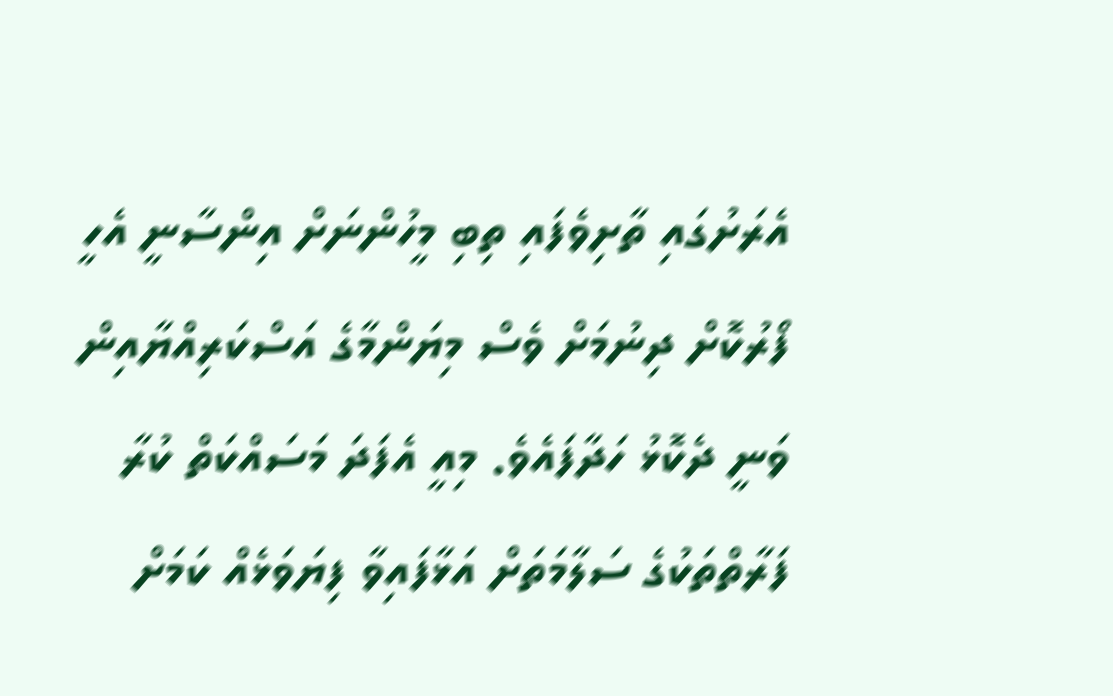އެރަށުގައި ތާށިވެފައި ތިބި މީހުންނަށް އިންސާނީ އެހީ ފޯރުކޮށް ދިނުމަށް ވެސް މިޔަންމާގެ އަސްކަރިއްޔާއިން ވަނީ ދެކޮޅު ހަދާފައެވެ. މިއީ އެފަދަ މަސައްކަތް ކުރާ ފަރާތްތަކުގެ ސަލާމަތަށް އަޅާފައިވާ ފިޔަވަޅެއް ކަމަށް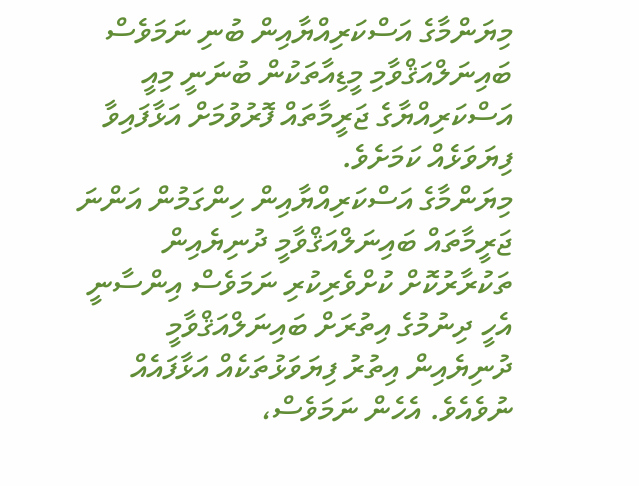މިޔަންމާގެ އަސްކަރިއްޔާއިން ބުނި ނަމަވެސް ބައިނަލްއަޤްވާމި މީޑިއާތަކުން ބުނަނީ މިއީ އަސްކަރިއްޔާގެ ޖަރީމާތައް ފޮރުވުމަށް އަޅާފައިވާ ފިޔަވަޅެއް ކަމަށެވެ.
މިޔަންމާގެ އަސްކަރިއްޔާއިން ހިންގަމުން އަންނަ ޖަރީމާތައް ބައިނަލްއަޤްވާމީ ދުނިޔެއިން ތަކުރާރުކޮށް ކުށްވެރިކުރި ނަމަވެސް އިންސާނީ އެހީ ދިނުމުގެ އިތުރަށް ބައިނަލްއަޤްވާމީ ދުނިޔެއިން އިތުރު ފިޔަވަޅުތަކެއް އަޅާފައެއް ނުވެއެވެ. އެހެން ނަމަވެސް،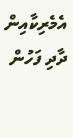އެމެރިކާއިން ދާދި ފަހުން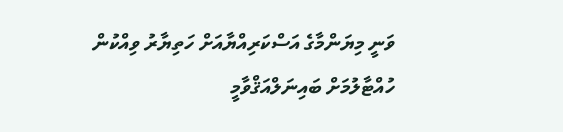ވަނީ މިޔަންމާގެ އަސްކަރިއްޔާއަށް ހަތިޔާރު ވިއްކުން ހުއްޓާލުމަށް ބައިނަލްއަޤްވާމީ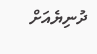ދުނިޔެއަށް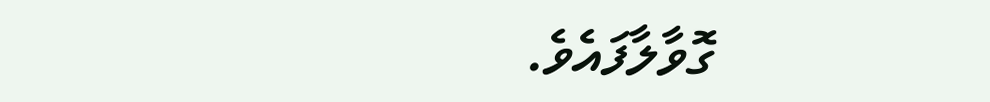ގޮވާލާފައެވެ.